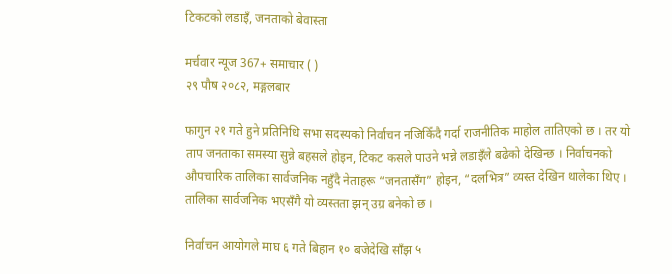टिकटको लडाइँ, जनताको बेवास्ता

मर्चवार न्यूज 367+ समाचार ( )
२९ पौष २०८२, मङ्गलबार

फागुन २१ गते हुने प्रतिनिधि सभा सदस्यको निर्वाचन नजिकिँदै गर्दा राजनीतिक माहोल तातिएको छ । तर यो ताप जनताका समस्या सुन्ने बहसले होइन, टिकट कसले पाउने भन्ने लडाइँले बढेको देखिन्छ । निर्वाचनको औपचारिक तालिका सार्वजनिक नहुँदै नेताहरू “जनतासँग” होइन, “दलभित्र” व्यस्त देखिन थालेका थिए । तालिका सार्वजनिक भएसँगै यो व्यस्तता झन् उग्र बनेको छ ।

निर्वाचन आयोगले माघ ६ गते बिहान १० बजेदेखि साँझ ५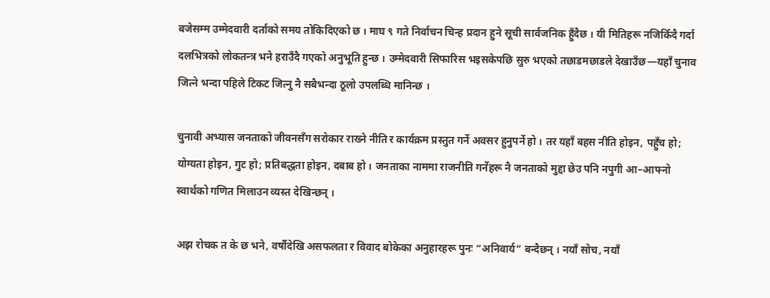बजेसम्म उम्मेदवारी दर्ताको समय तोकिदिएको छ । माघ ९ गते निर्वाचन चिन्ह प्रदान हुने सूची सार्वजनिक हुँदैछ । यी मितिहरू नजिकिँदै गर्दा दलभित्रको लोकतन्त्र भने हराउँदै गएको अनुभूति हुन्छ । उम्मेदवारी सिफारिस भइसकेपछि सुरु भएको तछाडमछाडले देखाउँछ—यहाँ चुनाव जित्ने भन्दा पहिले टिकट जित्नु नै सबैभन्दा ठूलो उपलब्धि मानिन्छ ।

चुनावी अभ्यास जनताको जीवनसँग सरोकार राख्ने नीति र कार्यक्रम प्रस्तुत गर्ने अवसर हुनुपर्ने हो । तर यहाँ बहस नीति होइन, पहुँच हो; योग्यता होइन, गुट हो; प्रतिबद्धता होइन, दबाब हो । जनताका नाममा राजनीति गर्नेहरू नै जनताको मुद्दा छेउ पनि नपुगी आ–आफ्नो स्वार्थको गणित मिलाउन व्यस्त देखिन्छन् ।

अझ रोचक त के छ भने, वर्षौंदेखि असफलता र विवाद बोकेका अनुहारहरू पुनः “अनिवार्य” बन्दैछन् । नयाँ सोच, नयाँ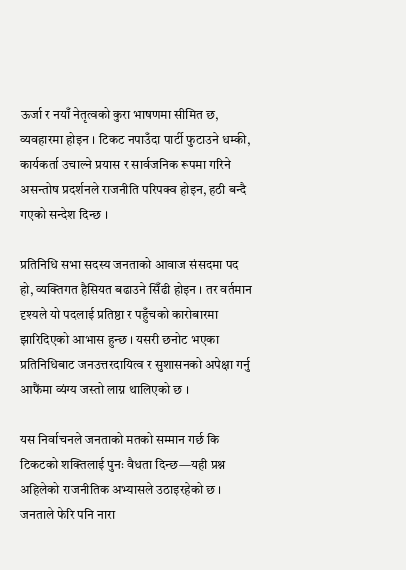ऊर्जा र नयाँ नेतृत्वको कुरा भाषणमा सीमित छ, व्यवहारमा होइन । टिकट नपाउँदा पार्टी फुटाउने धम्की, कार्यकर्ता उचाल्ने प्रयास र सार्वजनिक रूपमा गरिने असन्तोष प्रदर्शनले राजनीति परिपक्व होइन, हठी बन्दै गएको सन्देश दिन्छ ।

प्रतिनिधि सभा सदस्य जनताको आवाज संसदमा पद हो, व्यक्तिगत हैसियत बढाउने सिँढी होइन । तर वर्तमान दृश्यले यो पदलाई प्रतिष्ठा र पहुँचको कारोबारमा झारिदिएको आभास हुन्छ । यसरी छनोट भएका प्रतिनिधिबाट जनउत्तरदायित्व र सुशासनको अपेक्षा गर्नु आफैंमा व्यंग्य जस्तो लाग्न थालिएको छ ।

यस निर्वाचनले जनताको मतको सम्मान गर्छ कि टिकटको शक्तिलाई पुनः वैधता दिन्छ—यही प्रश्न अहिलेको राजनीतिक अभ्यासले उठाइरहेको छ । जनताले फेरि पनि नारा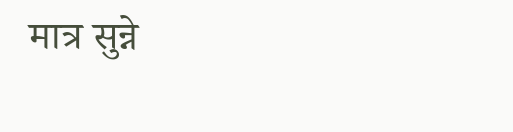मात्र सुन्ने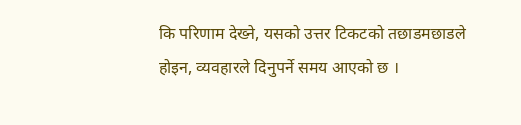कि परिणाम देख्ने, यसको उत्तर टिकटको तछाडमछाडले होइन, व्यवहारले दिनुपर्ने समय आएको छ ।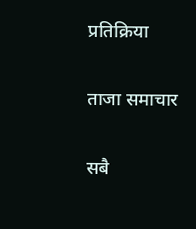प्रतिक्रिया

ताजा समाचार

सबै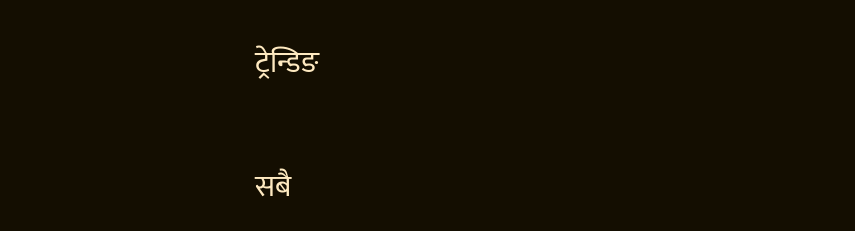ट्रेन्डिङ

सबै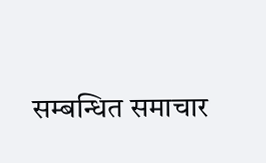सम्बन्धित समाचार